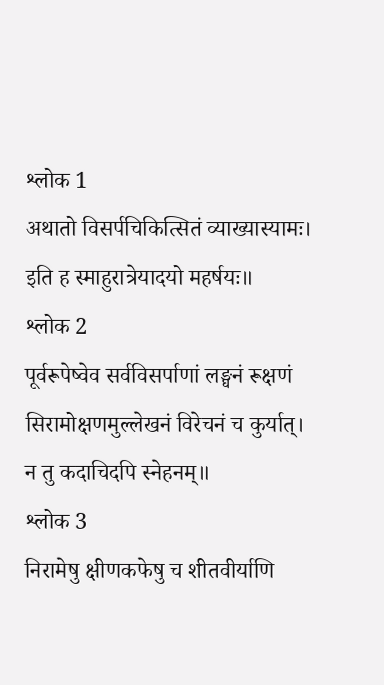श्लोक 1
अथातो विसर्पचिकित्सितं व्याख्यास्यामः।
इति ह स्माहुरात्रेयादयो महर्षयः॥
श्लोक 2
पूर्वरूपेष्वेव सर्वविसर्पाणां लङ्घनं रूक्षणं सिरामोक्षणमुल्लेखनं विरेचनं च कुर्यात्।
न तु कदाचिदपि स्नेहनम्॥
श्लोक 3
निरामेषु क्षीणकफेषु च शीतवीर्याणि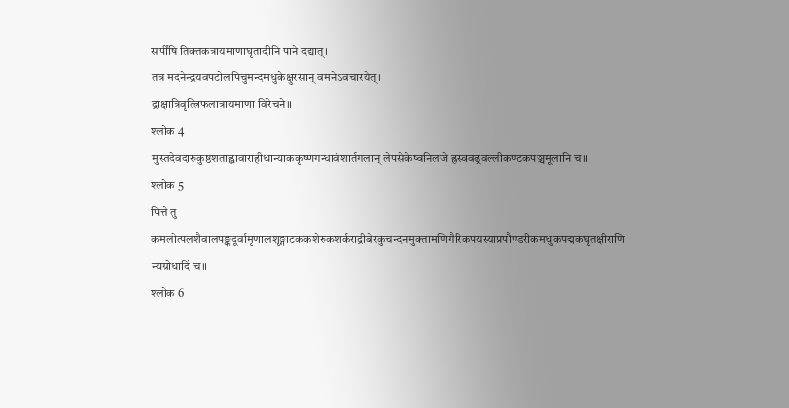सर्पींषि तिक्तकत्रायमाणाघृतादीनि पाने दद्यात्।
तत्र मदनेन्द्रयवपटोलपिचुमन्दमधुकेक्षुरसान् वमनेऽवचारयेत्।
द्राक्षात्रिवृत्त्रिफलात्रायमाणा विरेचने॥
श्लोक 4
मुस्तदेवदारुकुष्ठशताह्वावाराहीधान्याककृष्णगन्धावंशार्तगलान् लेपसेकेष्वनिलजे ह्रस्ववढ्रवल्लीकण्टकपञ्चमूलानि च॥
श्लोक 5
पित्ते तु कमलोत्पलशैवालपङ्कदूर्वामृणालशृङ्गाटककशेरुकशर्कराद्रीबेरकुचन्दनमुक्तामणिगैरिकपयस्याप्रपौण्डरीकमधुकपद्मकघृतक्षीराणि न्यग्रोधादिं च॥
श्लोक 6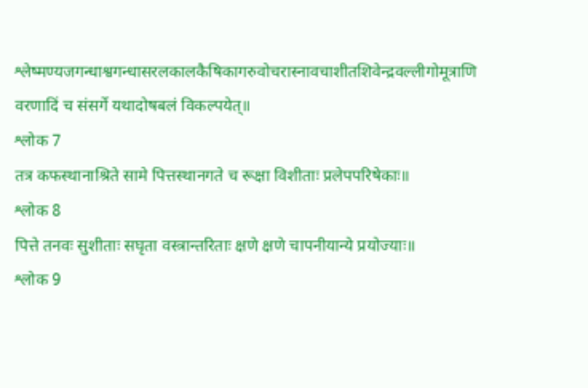श्लेष्मण्यजगन्धाश्वगन्धासरलकालकैषिकागरुवोचरास्नावचाशीतशिवेन्द्रवल्लीगोमूत्राणि वरणादिं च संसर्गे यथादोषबलं विकल्पयेत्॥
श्लोक 7
तत्र कफस्थानाश्रिते सामे पित्तस्थानगते च रूक्षा विशीताः प्रलेपपरिषेकाः॥
श्लोक 8
पित्ते तनवः सुशीताः सघृता वस्त्रान्तरिताः क्षणे क्षणे चापनीयान्ये प्रयोज्याः॥
श्लोक 9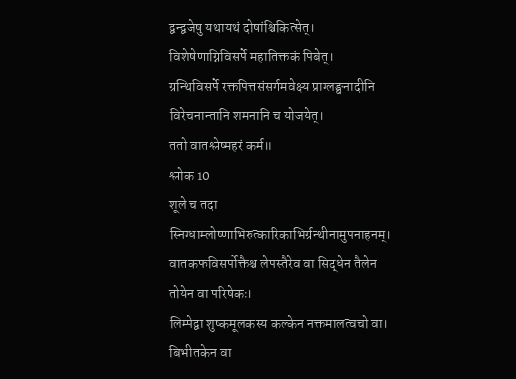द्वन्द्वजेषु यथायथं दोषांश्चिकित्सेत्।
विशेषेणाग्निविसर्पे महातिक्तकं पिबेत्।
ग्रन्थिविसर्पे रक्तपित्तसंसर्गमवेक्ष्य प्राग्लङ्घनादीनि विरेचनान्तानि शमनानि च योजयेत्।
ततो वातश्लेष्महरं कर्म॥
श्लोक 10
शूले च तदा स्निग्धाम्लोष्णाभिरुत्कारिकाभिर्ग्रन्थीनामुपनाहनम्।
वातकफविसर्पोक्तैश्च लेपस्तैरेव वा सिद्धेन तैलेन तोयेन वा परिषेकः।
लिम्पेद्वा शुष्कमूलकस्य कल्केन नक्तमालत्वचो वा।
बिभीतकेन वा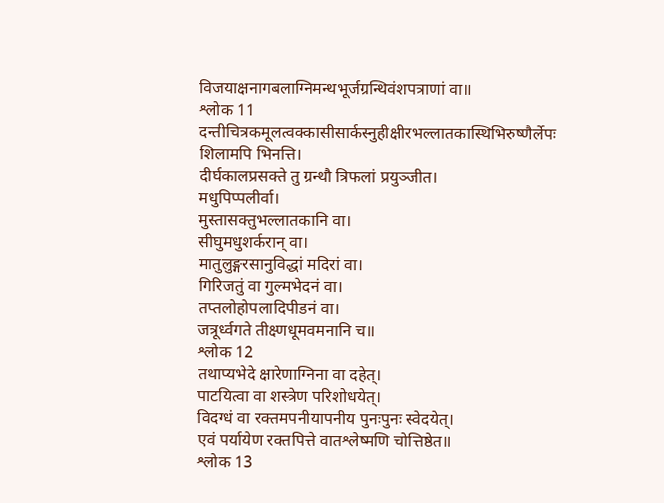विजयाक्षनागबलाग्निमन्थभूर्जग्रन्थिवंशपत्राणां वा॥
श्लोक 11
दन्तीचित्रकमूलत्वक्कासीसार्कस्नुहीक्षीरभल्लातकास्थिभिरुष्णैर्लेपः शिलामपि भिनत्ति।
दीर्घकालप्रसक्ते तु ग्रन्थौ त्रिफलां प्रयुञ्जीत।
मधुपिप्पलीर्वा।
मुस्तासक्तुभल्लातकानि वा।
सीघुमधुशर्करान् वा।
मातुलुङ्गरसानुविद्धां मदिरां वा।
गिरिजतुं वा गुल्मभेदनं वा।
तप्तलोहोपलादिपीडनं वा।
जत्रूर्ध्वगते तीक्ष्णधूमवमनानि च॥
श्लोक 12
तथाप्यभेदे क्षारेणाग्निना वा दहेत्।
पाटयित्वा वा शस्त्रेण परिशोधयेत्।
विदग्धं वा रक्तमपनीयापनीय पुनःपुनः स्वेदयेत्।
एवं पर्यायेण रक्तपित्ते वातश्लेष्मणि चोत्तिष्ठेत॥
श्लोक 13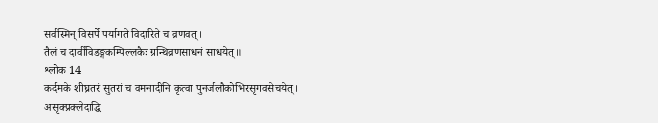सर्वस्मिन् विसर्पे पर्यागते विदारिते च व्रणवत्।
तैलं च दार्वीविडङ्गकम्पिल्लकैः ग्रन्थिव्रणसाधनं साधयेत्॥
श्लोक 14
कर्दमके शीघ्रतरं सुतरां च वमनादीनि कृत्वा पुनर्जलौकोभिरसृगवसेचयेत्।
असृक्प्रक्लेदाद्धि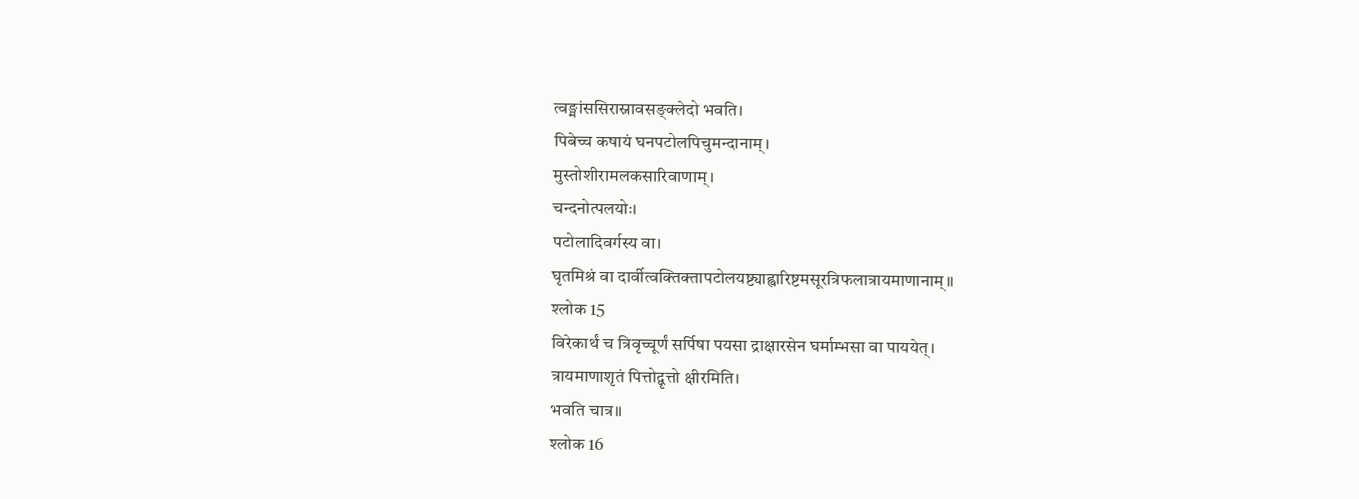त्वङ्मांससिरास्नावसङ्क्लेदो भवति।
पिबेच्च कषायं घनपटोलपिचुमन्दानाम्।
मुस्तोशीरामलकसारिवाणाम्।
चन्दनोत्पलयोः।
पटोलादिवर्गस्य वा।
घृतमिश्रं वा दार्वीत्वक्तिक्तापटोलयष्ट्याह्वारिष्टमसूरत्रिफलात्रायमाणानाम्॥
श्लोक 15
विरेकार्थं च त्रिवृच्चूर्णं सर्पिषा पयसा द्राक्षारसेन घर्माम्भसा वा पाययेत्।
त्रायमाणाशृतं पित्तोद्वृत्तो क्षीरमिति।
भवति चात्र॥
श्लोक 16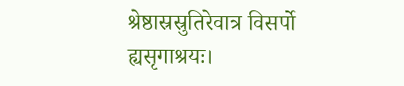श्रेष्ठास्रस्रुतिरेवात्र विसर्पो ह्यसृगाश्रयः।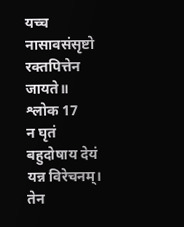यच्च नासावसंसृष्टो रक्तपित्तेन जायते॥
श्लोक 17
न घृतं बहुदोषाय देयं यन्न विरेचनम्।
तेन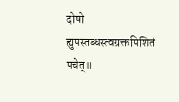दोषो ह्युपस्तब्धस्त्वग्रक्तपिशितं पचेत्॥